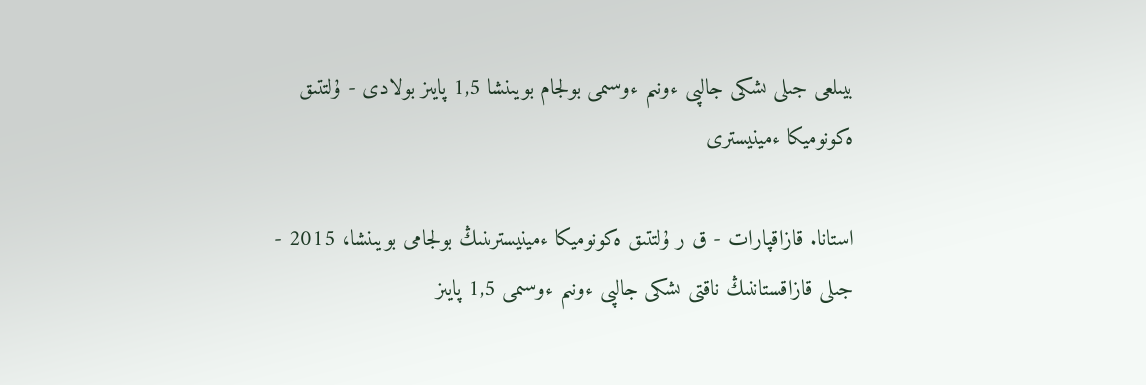بيىلعى جىلى ىشكى جالپى ءونىم ءوسىمى بولجام بويىنشا 1,5 پايىز بولادى - ۇلتتىق ەكونوميكا ءمينيسترى

استانا. قازاقپارات - ق ر ۇلتتىق ەكونوميكا ءمينيسترىنىڭ بولجامى بويىنشا، 2015 - جىلى قازاقستاننىڭ ناقتى ىشكى جالپى ءونىم ءوسىمى 1,5 پايىز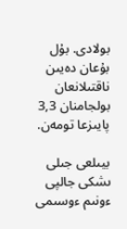بولادى. بۇل بۇعان دەيىن ناقتىلانعان بولجامنان 3,3 پايىزعا تومەن.

بيىلعى جىلى ىشكى جالپى ءونىم ءوسىمى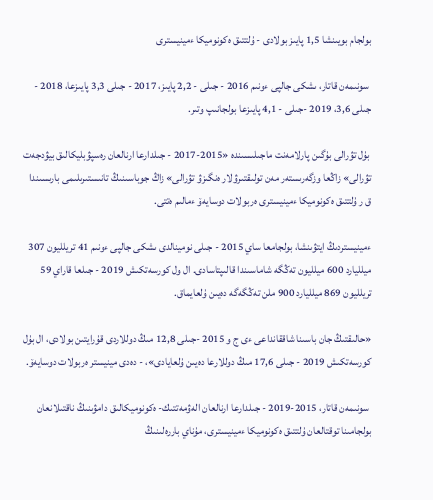بولجام بويىنشا 1,5 پايىز بولادى - ۇلتتىق ەكونوميكا ءمينيسترى

 سونىمەن قاتار، ىشكى جالپى ءونىم 2016 - جىلى - 2,2 پايىز، 2017 - جىلى 3,3 پايىزعا، 2018 - جىلى 3,6، 2019 -جىلى - 4,1 پايىزعا بولجانىپ وتىر.

 بۇل تۋرالى بۇگىن پارلامەنت ماجىلىسىندە «2015-2017 - جىلدارعا ارنالعان رەسپۋبليكالىق بيۋدجەت تۋرالى» زاڭعا وزگەرىستەر مەن تولىقتىرۋلار ەنگىزۋ تۋرالى» زاڭ جوباسىنىڭ تانىستىرىلىمى بارىسىندا ق ر ۇلتتىق ەكونوميكا ءمينيسترى ەربولات دوسايەۆ ءمالىم ەتتى.

ءمينيستردىڭ ايتۋىنشا، بولجامعا ساي 2015 - جىلى نومينالدى ىشكى جالپى ءونىم 41 تريلليون 307 ميلليارد 600 ميلليون تەڭگە شاماسىندا قالىپتاسادى. ال ول كورسەتكىش 2019 - جىلعا قاراي 59 تريلليون 869 ميلليارد 900 ملن تەڭگەگە دەيىن ۇلعايماق.

«حالىقتىڭ جان باسىنا شاققانداعى ءى ج و 2015 -جىلى 12,8 مىڭ دوللاردى قۇرايتىن بولادى، ال بۇل كورسەتكىش 2019 - جىلى 17,6 مىڭ دوللارعا دەيىن ۇلعايادى»، - دەدى مينيستر ەربولات دوسايەۆ.

 سونىمەن قاتار، 2015-2019 - جىلدارعا ارنالعان الەۋمەتتىك- ەكونوميكالىق دامۋىنىڭ ناقتىلانعان بولجامىنا توقتالعان ۇلتتىق ەكونوميكا ءمينيسترى، مۇناي باررەلىنىڭ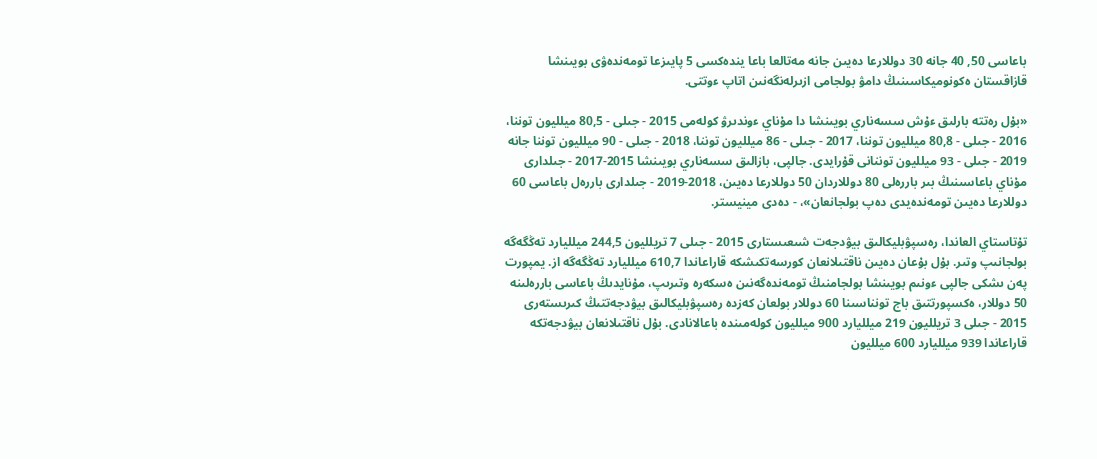باعاسى 50, 40 جانە 30 دوللارعا دەيىن جانە مەتالعا باعا يندەكسى 5 پايىزعا تومەندەۋى بويىنشا قازاقستان ەكونوميكاسىنىڭ دامۋ بولجامى ازىرلەنگەنىن اتاپ ءوتتى.

«بۇل رەتتە بارلىق ءۇش سسەناري بويىنشا دا مۇناي ءوندىرۋ كولەمى 2015 - جىلى - 80,5 ميلليون توننا، 2016 - جىلى - 80,8 ميلليون توننا، 2017 - جىلى - 86 ميلليون توننا، 2018 - جىلى - 90 ميلليون توننا جانە 2019 - جىلى - 93 ميلليون توننانى قۇرايدى. جالپى، بازالىق سسەناري بويىنشا 2015-2017 - جىلدارى مۇناي باعاسىنىڭ بىر باررەلى 80 دوللاردان 50 دوللارعا دەيىن، 2018-2019 - جىلدارى باررەل باعاسى 60 دوللارعا دەيىن تومەندەيدى دەپ بولجانعان»، - دەدى مينيستر.

تۇتاستاي العاندا، رەسپۋبليكالىق بيۋدجەت شىعىستارى 2015 - جىلى 7 تريلليون 244,5 ميلليارد تەڭگەگە بولجانىپ وتىر. بۇل بۇعان دەيىن ناقتىلانعان كورسەتكىشكە قاراعاندا 610,7 ميلليارد تەڭگەگە از. يمپورت پەن ىشكى جالپى ءونىم بويىنشا بولجامنىڭ تومەندەگەنىن ەسكەرە وتىرىپ، مۇنايدىڭ باعاسى باررەلىنە 50 دوللار، ەكسپورتتىق باج تونناسىنا 60 دوللار بولعان كەزدە رەسپۋبليكالىق بيۋدجەتتىڭ كىرىستەرى 2015 - جىلى 3 تريلليون 219 ميلليارد 900 ميلليون كولەمىندە باعالانادى. بۇل ناقتىلانعان بيۋدجەتكە قاراعاندا 939 ميلليارد 600 ميلليون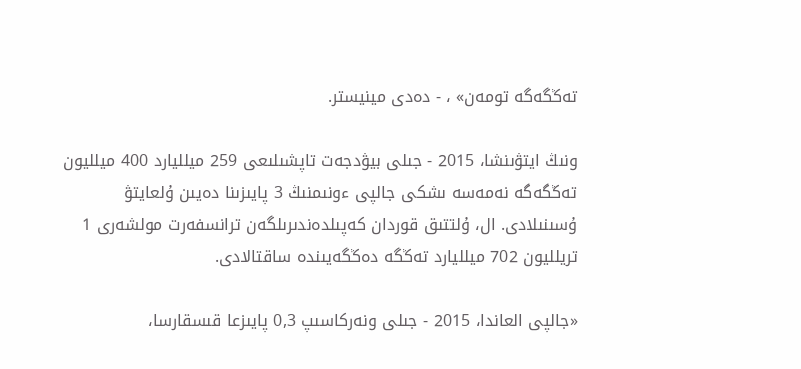تەڭگەگە تومەن» ، - دەدى مينيستر.

ونىڭ ايتۋىنشا، 2015 - جىلى بيۋدجەت تاپشىلىعى 259 ميلليارد 400 ميلليون تەڭگەگە نەمەسە ىشكى جالپى ءونىمنىڭ 3 پايىزىنا دەيىن ۇلعايتۋ ۇسىنىلادى. ال، ۇلتتىق قوردان كەپىلدەندىرىلگەن ترانسفەرت مولشەرى 1 تريلليون 702 ميلليارد تەڭگە دەڭگەيىندە ساقتالادى.

«جالپى العاندا، 2015 - جىلى ونەركاسىپ 0,3 پايىزعا قىسقارسا،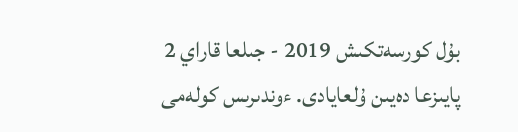بۇل كورسەتكىش 2019 - جىلعا قاراي 2 پايىزعا دەيىن ۇلعايادى. ءوندىرىس كولەمى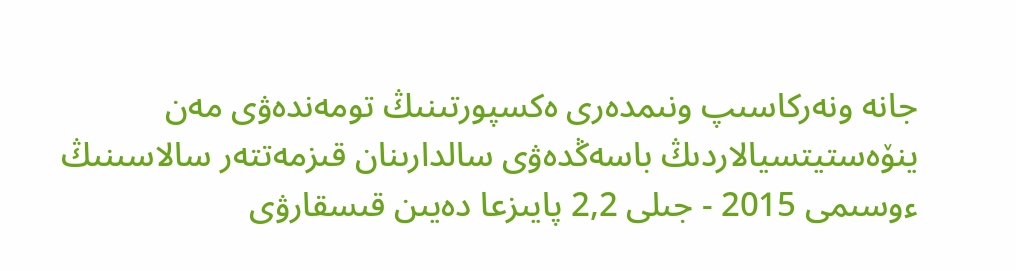جانە ونەركاسىپ ونىمدەرى ەكسپورتىنىڭ تومەندەۋى مەن ينۆەستيتسيالاردىڭ باسەڭدەۋى سالدارىنان قىزمەتتەر سالاسىنىڭ ءوسىمى 2015 - جىلى 2,2 پايىزعا دەيىن قىسقارۋى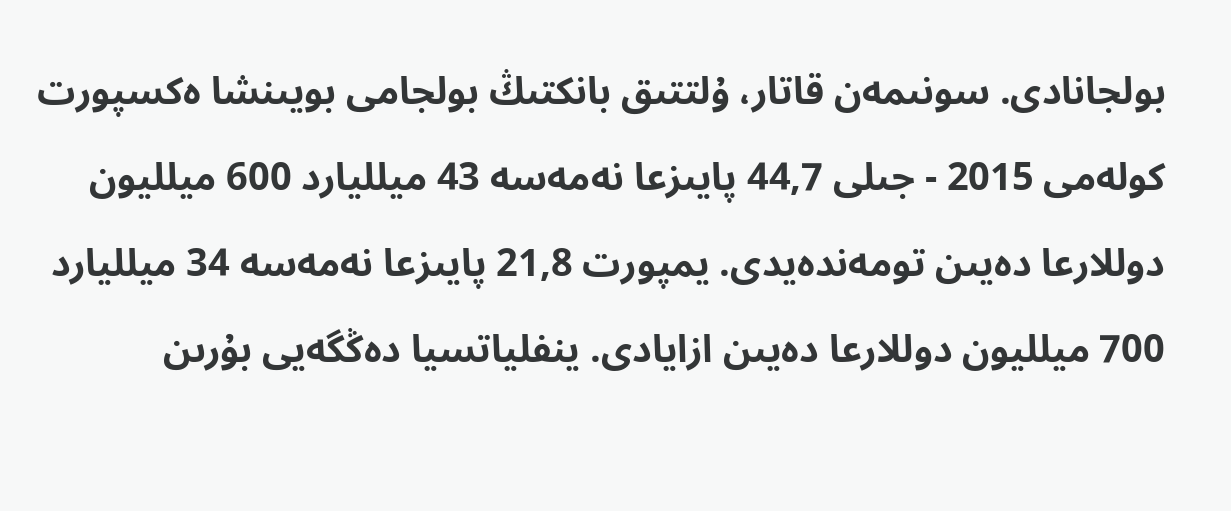بولجانادى. سونىمەن قاتار، ۇلتتىق بانكتىڭ بولجامى بويىنشا ەكسپورت كولەمى 2015 - جىلى 44,7 پايىزعا نەمەسە 43 ميلليارد 600 ميلليون دوللارعا دەيىن تومەندەيدى. يمپورت 21,8 پايىزعا نەمەسە 34 ميلليارد 700 ميلليون دوللارعا دەيىن ازايادى. ينفلياتسيا دەڭگەيى بۇرىن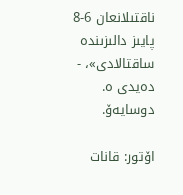ناقتىلانعان 6-8 پايىز دالىزىندە ساقتالادى»، - دەيدى ە. دوسايەۆ.

اۆتور: قانات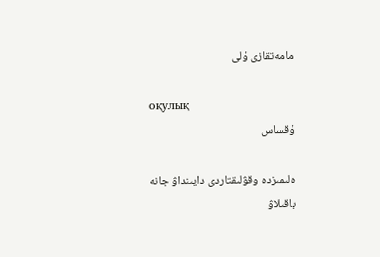مامەتقازى ۇلى

оқулық
ۇقساس

ەلىمىزدە وقۋلىقتاردى دايىنداۋ جانە باقىلاۋ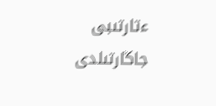ءتارتىبى جاڭارتىلدى